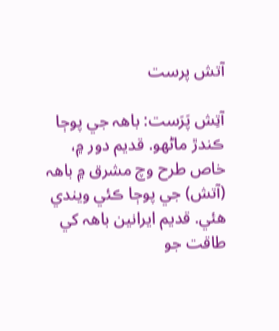آتش پرست

آتِش پَرَست: باھہ جي پوڄا ڪندڙ ماڻهو. قديم دور ۾، خاص طرح وچ مشرق ۾ باھہ (آتش) جي پوڄا ڪئي ويندي هئي. قديم ايرانين باھہ کي طاقت جو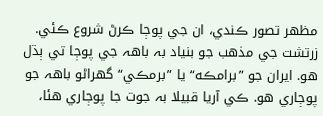مظهر تصور ڪندي، ان جي پوڄا ڪرڻ شروع ڪئي. زرتشت جي مذهب جو بنياد بہ باھہ جي پوڄا تي ٻڌل هو. ايران جو ”برامڪه“ يا ”برمڪي“ گهراڻو باھہ جو پوڄاري هو. ڪي آريا قبيلا بہ جوت جا پوڄاري هئا،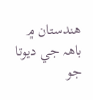هندستان ۾ باھہ جي ديوتا جو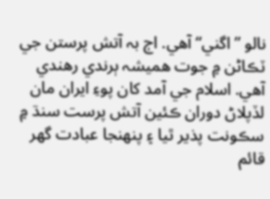نالو ”اگني“ آهي. اڄ بہ آتش پرستن جي ٽڪاڻن ۾ جوت هميشہ ٻرندي رهندي آهي. اسلام جي آمد کان پوءِ ايران مان لڏپلاڻ دوران ڪئين آتش پرست سنڌ ۾ سڪونت پذير ٿيا ۽ پنهنجا عبادت گهر قائم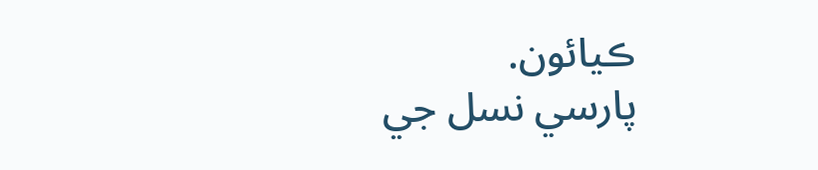ڪيائون.
پارسي نسل جي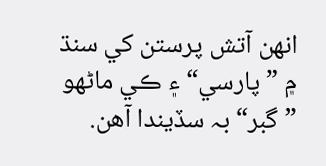انهن آتش پرستن کي سنڌ ۾ ”پارسي“ ۽ ڪي ماڻهو ”گبر“ بہ سڏيندا آهن.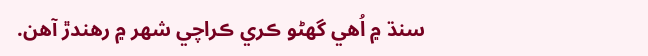سنڌ ۾ اُهي گهڻو ڪري ڪراچي شھر ۾ رهندڙ آهن.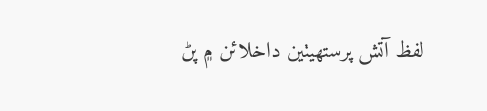لفظ آتش پرستھيٺين داخلائن ۾ پڻ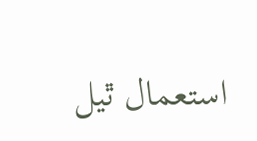استعمال ٿيل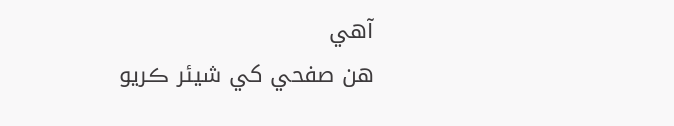آھي
هن صفحي کي شيئر ڪريو